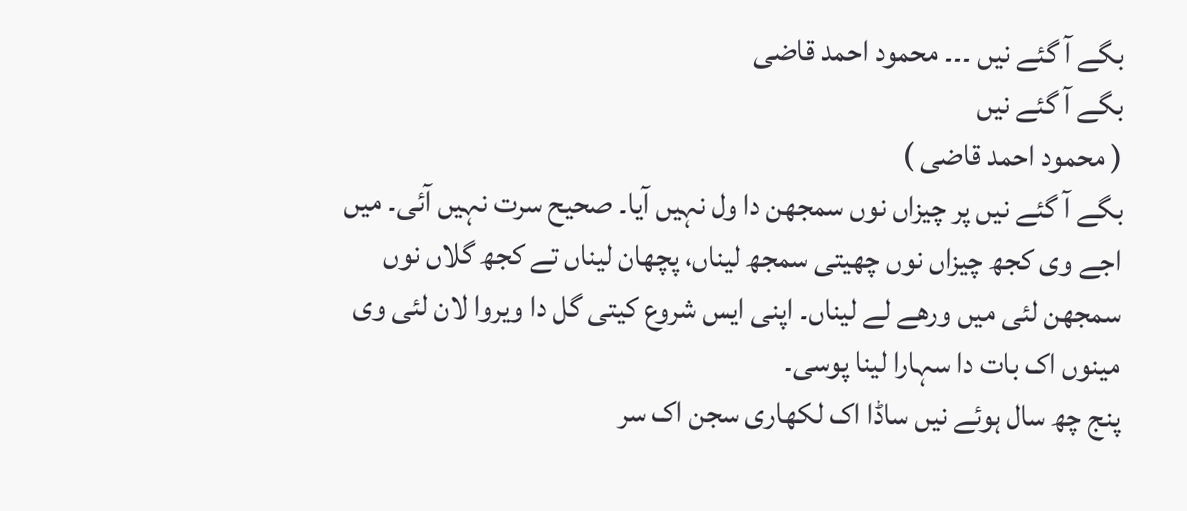بگے آ گئے نیں ۔۔۔ محمود احمد قاضی
بگے آ گئے نیں
( محمود احمد قاضی )
بگے آ گئے نیں پر چیزاں نوں سمجھن دا ول نہیں آیا۔ صحیح سرت نہیں آئی۔ میں اجے وی کجھ چیزاں نوں چھیتی سمجھ لیناں، پچھان لیناں تے کجھ گلاں نوں سمجھن لئی میں ورھے لے لیناں۔ اپنی ایس شروع کیتی گل دا ویروا لان لئی وی مینوں اک بات دا سہارا لینا پوسی۔
پنج چھ سال ہوئے نیں ساڈا اک لکھاری سجن اک سر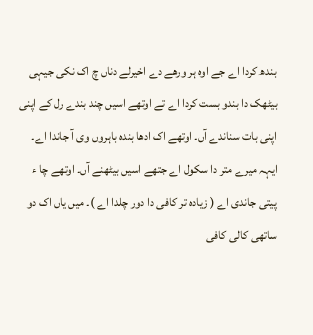بندھ کردا اے جے اوہ ہر ورھے دے اخیرلے دناں چ اک نکی جیہی بیٹھک دا بندو بست کردا اے تے اوتھے اسیں چند بندے رل کے اپنی اپنی بات سناندے آں۔ اوتھے اک ادھا بندہ باہروں وی آ جاندا اے۔ ایہہ میرے متر دا سکول اے جتھے اسیں بیٹھنے آں۔ اوتھے چا ء پیتی جاندی اے ( زیادہ تر کافی دا دور چلدا اے )۔ میں یاں اک دو ساتھی کالی کافی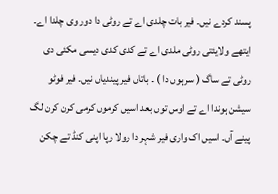پسند کردے نیں۔ فیر بات چلدی اے تے روٹی دا دور وی چلدا اے۔ ایتھے ولایئتی روٹی ملدی اے تے کدی کدی دیسی مکئی دی روٹی تے ساگ ( سرہوں دا ) ۔ باتاں فیر پیندیاں نیں۔ فیر فوٹو سیشن ہوندا اے تے اوس توں بعد اسیں کرموں کرمی کرن کرن لگ پینے آں۔ اسیں اک واری فیر شہر دا رولا رپا اپنی کنڈ تے چکن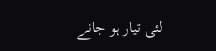لئی تیار ہو جانے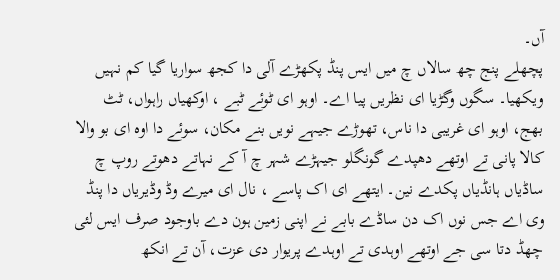آں۔
پچھلے پنج چھ سالاں چ میں ایس پنڈ پکھڑے آلی دا کجھ سواریا گیا کم نہیں ویکھیا۔ سگوں وگڑیا ای نظریں پیا اے۔ اوہو ای ٹوئے ٹبے ، اوکھیاں راہواں، ٹٹ بھج، اوہو ای غریبی دا ناس، تھوڑے جیہے نویں بنے مکان، سوئے دا اوہ ای بو والا کالا پانی تے اوتھے دھپدے گونگلو جیہڑے شہر چ آ کے نہاتے دھوتے روپ چ ساڈیاں ہانڈیاں پکدے نین۔ ایتھے ای اک پاسے ، نال ای میرے وڈ وڈیریاں دا پنڈ وی اے جس نوں اک دن ساڈے بابے نے اپنی زمین ہون دے باوجود صرف ایس لئی چھڈ دتا سی جے اوتھے اوہدی تے اوہدے پریوار دی عزت، آن تے انکھ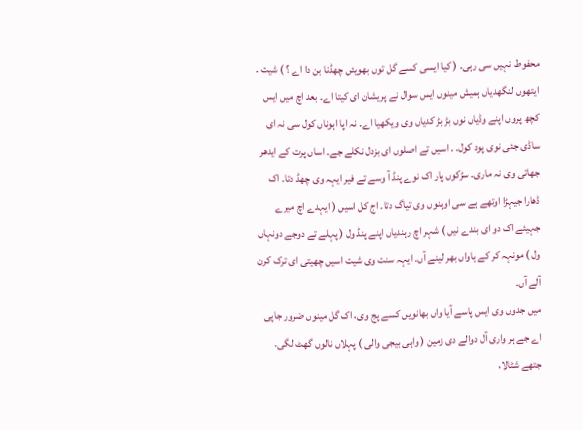محفوط نہیں سی رہی۔ ( کیا ایسی کسے گل توں بھویئں چھڈنا بن دا اے ؟ ) شیت ۔ ایتھوں لنگھدیاں ہمیش مینوں ایس سوال نے پریشان ای کیتا اے۔ بعد اچ میں ایس کچھ پروں اپنے وڈیاں نوں بڑ بڑ کدیاں وی ویکھیا اے۔ نہ اپا اہوناں کول سی نہ ای ساڈی جئی نوی پود کول۔ ۔ اسیں تے اصلوں ای بزدل نکلے جے۔ اساں پرت کے ایدھر جھاتی وی نہ ماری۔ سڑکوں پار اک نوے پنڈ آ وسے تے فیر ایہہ وی چھڈ دتا۔ اک ڈھارا جیہڑا اوتھے ہے سی اوہنوں وی تیاگ دتا۔ اج کل اسیں ( ایہدے اچ میرے جہیئے اک دو ای بندے نیں ) شہر اچ رہندیاں اپنے پنڈ ول ( پہلے تے دوجے دونہاں ول ) مونہہ کر کے ہاواں بھر لینے آں۔ ایہہ سنت وی شیت اسیں چھیتی ای ترک کرن آلے آں۔
میں جدوں وی ایس پاسے آیا واں بھانویں کسے پج وی، اک گل مینوں ضرور جاپی اے جے ہر واری آل دوالے دی زمین ( واہی بیجی والی ) پہلاں نالوں گھٹ لگی۔ جتھے شٹالا،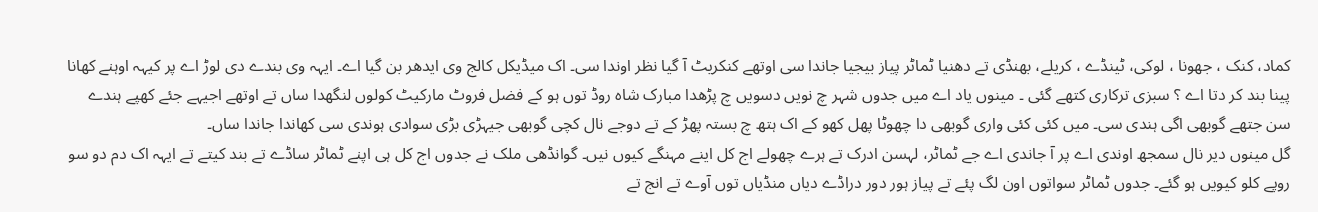کماد، کنک ، جھونا ، لوکی، ٹینڈے ، کریلے، بھنڈی تے دھنیا ٹماٹر پیاز بیجیا جاندا سی اوتھے کنکریٹ آ گیا نظر اوندا سی۔ اک میڈیکل کالج وی ایدھر بن گیا اے۔ ایہہ وی بندے دی لوڑ اے پر کیہہ اوہنے کھانا پینا بند کر دتا اے ؟ سبزی ترکاری کتھے گئی ۔ مینوں یاد اے میں جدوں شہر چ نویں دسویں چ پڑھدا مبارک شاہ روڈ توں ہو کے فضل فروٹ مارکیٹ کولوں لنگھدا ساں تے اوتھے اجیہے جئے کھپے ہندے سن جتھے گوبھی اگی ہندی سی۔ میں کئی کئی واری گوبھی دا چھوٹا پھل کھو کے اک ہتھ چ بستہ پھڑ کے تے دوجے نال کچی گوبھی جیہڑی بڑی سوادی ہوندی سی کھاندا جاندا ساں۔
گل مینوں دیر نال سمجھ اوندی اے پر آ جاندی اے جے ٹماٹر، لہسن ادرک تے ہرے چھولے اج کل اینے مہنگے کیوں نیں۔ گوانڈھی ملک نے جدوں اج کل ہی اپنے ٹماٹر ساڈے تے بند کیتے تے ایہہ اک دم دو سو روپے کلو کیویں ہو گئے۔ جدوں ٹماٹر سواتوں اون لگ پئے تے پیاز ہور دور دراڈے دیاں منڈیاں توں آوے تے انج تے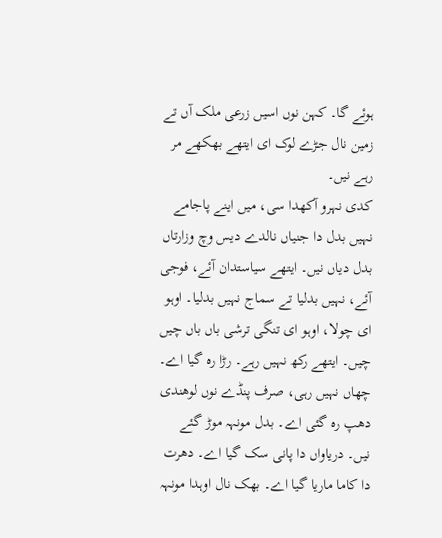ہوئے گا۔ کہن نوں اسیں زرعی ملک آں تے زمین نال جڑے لوک ای ایتھے بھکھے مر رہے نیں۔
کدی نہرو آکھدا سی، میں اینے پاجامے نہیں بدل دا جنیاں نالدے دیس وچ وزارتاں بدل دیاں نیں۔ ایتھے سیاستدان آئے، فوجی آئے، نہیں بدلیا تے سماج نہیں بدلیا۔ اوہو ای چولا، اوہو ای تنگی ترشی باں باں چیں چیں۔ ایتھے رکھ نہیں رہے۔ رڑا رہ گیا اے۔ چھاں نہیں رہی، صرف پنڈے نوں لوھندی دھپ رہ گئی اے۔ بدل مونہہ موڑ گئے نیں۔ دریاواں دا پانی سک گیا اے۔ دھرت دا کاما ماریا گیا اے۔ بھک نال اوہدا مونہہ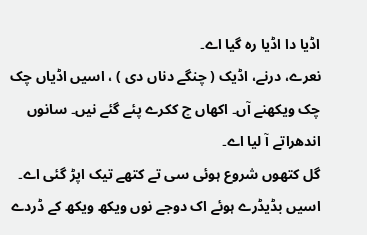اڈیا دا اڈیا رہ گیا اے۔
نعرے، درنے، اڈیک ( چنگے دناں دی ) ، اسیں اڈیاں چک چک ویکھنے آں۔ اکھاں چ ککرے پئے گئے نیں۔ سانوں اندھراتے آ لیا اے۔
گل کتھوں شروع ہوئی سی تے کتھے تیک اپڑ گئی اے۔ اسیں بڈیڈرے ہوئے اک دوجے نوں ویکھ ویکھ کے ڈردے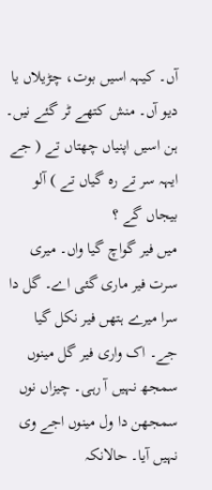آں۔ کیہہ اسیں بوت، چڑیلاں یا دیو آں۔ منش کتھے ٹر گئے نیں۔ ہن اسیں اپنیاں چھتاں تے ( جے ایہہ سر تے رہ گیاں تے ) آلو بیجاں گے ؟
میں فیر گواچ گیا واں۔ میری سرت فیر ماری گئی اے۔ گل دا سرا میرے ہتھں فیر نکل گیا جے۔ اک واری فیر گل مینوں سمجھ نہیں آ رہی۔ چیزاں نوں سمجھن دا ول مینوں اجے وی نہیں آیا۔ حالانکہ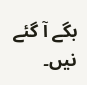بگے آ گئے نیں۔